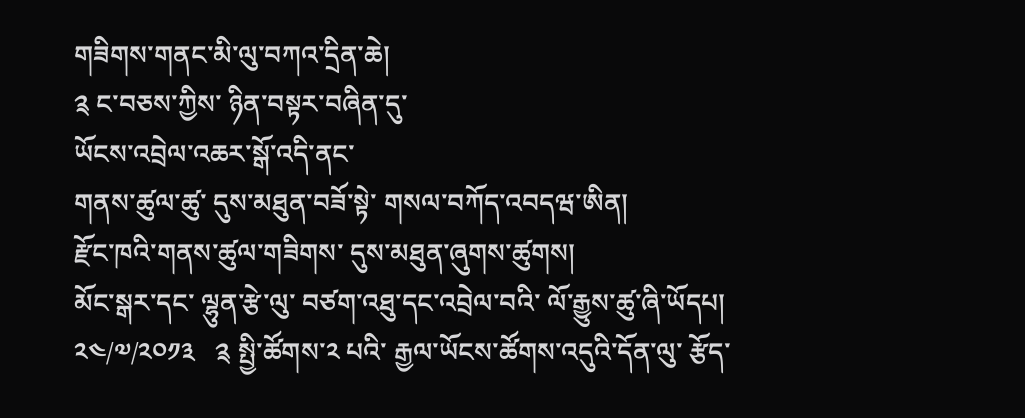གཟིགས་གནང་མི་ལུ་བཀའ་དྲིན་ཆེ།
༉ ང་བཅས་ཀྱིས་ ཉིན་བསྟར་བཞིན་དུ་
ཡོངས་འབྲེལ་འཆར་སྒོ་འདི་ནང་
གནས་ཚུལ་ཚུ་ དུས་མཐུན་བཟོ་སྟེ་ གསལ་བཀོད་འབདཝ་ཨིན།
རྫོང་ཁའི་གནས་ཚུལ་གཟིགས་ དུས་མཐུན་ཞུགས་ཚུགས།
མོང་སྒར་དང་ ལྷུན་རྩེ་ལུ་ བཙག་འཐུ་དང་འབྲེལ་བའི་ ལོ་རྒྱུས་ཚུ་ཞི་ཡོདཔ།
༢༤/༧/༢༠༡༣   ༉ སྤྱི་ཚོགས་༢ པའི་ རྒྱལ་ཡོངས་ཚོགས་འདུའི་དོན་ལུ་ རྩོད་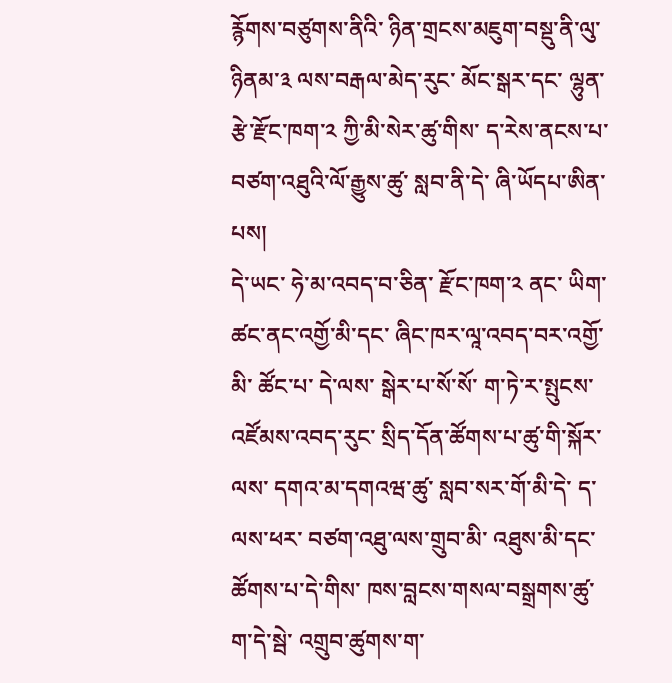རྙོགས་བཙུགས་ནིའི་ ཉིན་གྲངས་མཇུག་བསྡུ་ནི་ལུ་ ཉིནམ་༣ ལས་བརྒལ་མེད་རུང་ མོང་སྒར་དང་ ལྷུན་རྩེ་རྫོང་ཁག་༢ ཀྱི་མི་སེར་ཚུ་གིས་ ད་རེས་ནངས་པ་ བཙག་འཐུའི་ལོ་རྒྱུས་ཚུ་ སླབ་ནི་དེ་ ཞི་ཡོདཔ་ཨིན་པས།
དེ་ཡང་ ཧེ་མ་འབད་བ་ཅིན་ རྫོང་ཁག་༢ ནང་ ཡིག་ཚང་ནང་འགྱོ་མི་དང་ ཞིང་ཁར་ལཱ་འབད་བར་འགྱོ་མི་ ཚོང་པ་ དེ་ལས་ སྒེར་པ་སོ་སོ་ ག་ཏེ་ར་སྤུངས་འཛོམས་འབད་རུང་ སྲིད་དོན་ཚོགས་པ་ཚུ་གི་སྐོར་ལས་ དགའ་མ་དགའཝ་ཚུ་ སླབ་སར་གོ་མི་དེ་ ད་ལས་ཕར་ བཙག་འཐུ་ལས་གྲུབ་མི་ འཐུས་མི་དང་ ཚོགས་པ་དེ་གིས་ ཁས་བླངས་གསལ་བསྒྲགས་ཚུ་ ག་དེ་སྦེ་ འགྲུབ་ཚུགས་ག་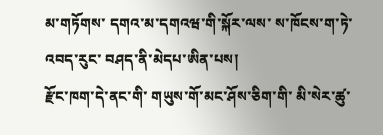མ་གཏོགས་ དགའ་མ་དགའཝ་གི་སྐོར་ལས་ ས་ཁོངས་ག་ཏེ་འབད་རུང་ བཤད་ནི་མེདཔ་ཨིན་པས།
རྫོང་ཁག་དེ་ནང་གི་ གཡུས་གོ་མང་ཤོས་ཅིག་གི་ མི་སེར་ཚུ་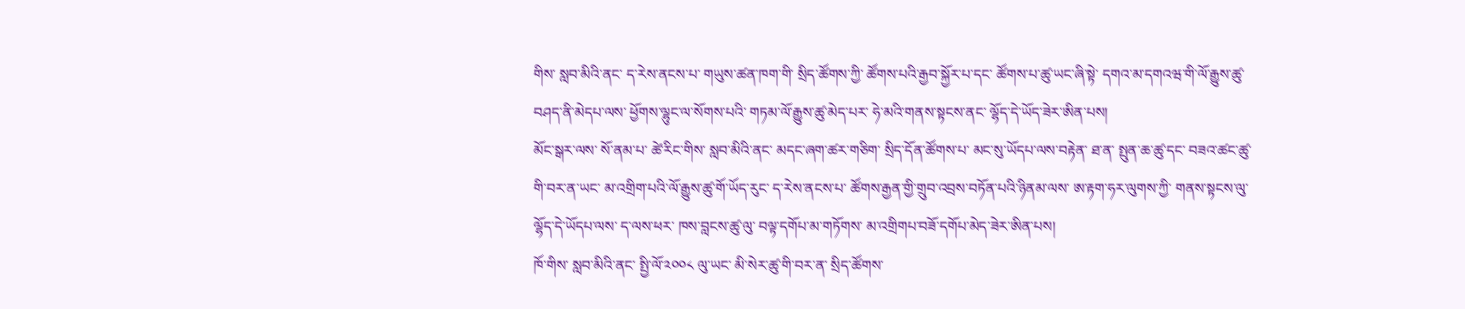གིས་ སླབ་མིའི་ནང་ ད་རེས་ནངས་པ་ གཡུས་ཚན་ཁག་གི་ སྲིད་ཚོགས་ཀྱི་ ཚོགས་པའི་རྒྱབ་སྐྱོར་པ་དང་ ཚོགས་པ་ཚུ་ཡང་ཞི་སྟེ་ དགའ་མ་དགའཝ་གི་ལོ་རྒྱུས་ཚུ་ བཤད་ནི་མེདཔ་ལས་ ཕྱོགས་ལྷུང་ལ་སོགས་པའི་ གཏམ་ལོ་རྒྱུས་ཚུ་མེད་པར་ ཧེ་མའི་གནས་སྟངས་ནང་ ལྷོད་དེ་ཡོད་ཟེར་ཨིན་པས།
མོང་སྒར་ལས་ སོ་ནམ་པ་ ཚེ་རིང་གིས་ སླབ་མིའི་ནང་ མདང་ཞག་ཚར་གཅིག་ སྲིད་དོན་ཚོགས་པ་ མང་སུ་ཡོདཔ་ལས་བརྟེན་ ཐ་ན་ སྤུན་ཆ་ཚུ་དང་ བཟའ་ཚང་ཚུ་གི་བར་ན་ཡང་ མ་འགྲིག་པའི་ལོ་རྒྱུས་ཚུ་གོ་ཡོད་རུང་ ད་རེས་ནངས་པ་ ཚོགས་རྒྱན་གྱི་གྲུབ་འབྲས་བཏོན་པའི་ཉིནམ་ལས་ ཨ་རྟག་ཧར་ལུགས་ཀྱི་ གནས་སྟངས་ལུ་ལྷོད་དེ་ཡོདཔ་ལས་ ད་ལས་ཕར་ ཁས་བླངས་ཚུ་ལུ་ བལྟ་དགོཔ་མ་གཏོགས་ མ་འགྲིགཔ་བཟོ་དགོཔ་མེད་ཟེར་ཨིན་པས།
ཁོ་གིས་ སླབ་མིའི་ནང་ སྤྱི་ལོ་༢༠༠༨ ལུ་ཡང་ མི་སེར་ཚུ་གི་བར་ན་ སྲིད་ཚོགས་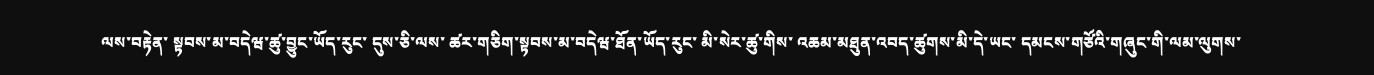ལས་བརྟེན་ སྟབས་མ་བདེཝ་ཚུ་བྱུང་ཡོད་རུང་ དུས་ཅི་ལས་ ཚར་གཅིག་སྟབས་མ་བདེཝ་ཐོན་ཡོད་རུང་ མི་སེར་ཚུ་གིས་ འཆམ་མཐུན་འབད་ཚུགས་མི་དེ་ཡང་ དམངས་གཙོའི་གཞུང་གི་ལམ་ལུགས་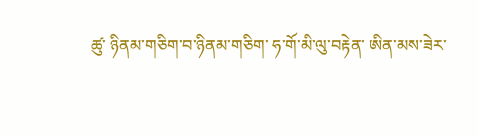ཚུ་ ཉིནམ་གཅིག་བ་ཉིནམ་གཅིག་ ཧ་གོ་མི་ལུ་བརྟེན་ ཨིན་མས་ཟེར་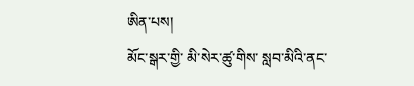ཨིན་པས།
མོང་སྒར་གྱི་ མི་སེར་ཚུ་གིས་ སླབ་མིའི་ནང་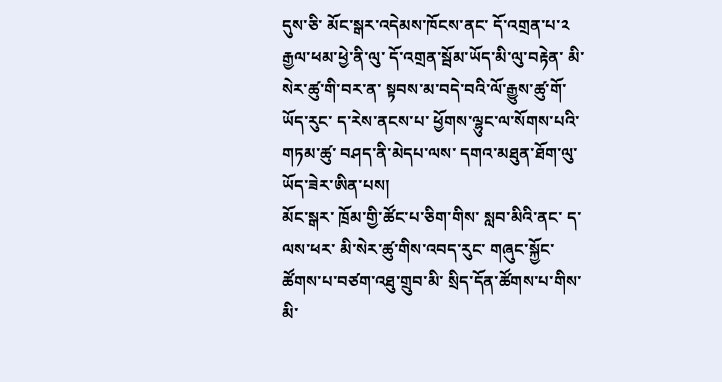དུས་ཅི་ མོང་སྒར་འདེམས་ཁོངས་ནང་ དོ་འགྲན་པ་༢ རྒྱལ་ཕམ་ཕྱེ་ནི་ལུ་ དོ་འགྲན་སྦོམ་ཡོད་མི་ལུ་བརྟེན་ མི་སེར་ཚུ་གི་བར་ན་ སྟབས་མ་བདེ་བའི་ལོ་རྒྱུས་ཚུ་གོ་ཡོད་རུང་ ད་རེས་ནངས་པ་ ཕྱོགས་ལྷུང་ལ་སོགས་པའི་གཏམ་ཚུ་ བཤད་ནི་མེདཔ་ལས་ དགའ་མཐུན་ཐོག་ལུ་ཡོད་ཟེར་ཨིན་པས།
མོང་སྒར་ ཁྲོམ་གྱི་ཚོང་པ་ཅིག་གིས་ སླབ་མིའི་ནང་ ད་ལས་ཕར་ མི་སེར་ཚུ་གིས་འབད་རུང་ གཞུང་སྐྱོང་ཚོགས་པ་བཙག་འཐུ་གྲུབ་མི་ སྲིད་དོན་ཚོགས་པ་གིས་ མི་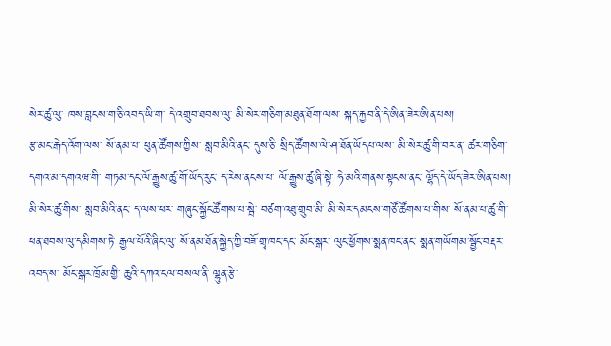སེར་ཚུ་ལུ་ ཁས་བླངས་ག་ཅི་འབད་ཡི་ག་ དེ་འགྲུབ་ཐབས་ལུ་ མི་སེར་གཅིག་མཐུན་ཐོག་ལས་ སྐད་རྐྱབ་ནི་དེ་ཨིན་ཟེར་ཨིན་པས།
རྩ་མང་རྒེད་འོག་ལས་ སོ་ནམ་པ་ ཕུན་ཚོགས་ཀྱིས་ སླབ་མིའི་ནང་ དུས་ཅི་ སྲིད་ཚོགས་ལེ་ཤ་ཐོན་ཡོདཔ་ལས་ མི་སེར་ཚུ་གི་བར་ན་ ཚར་གཅིག་དགའ་མ་དགའཝ་གི་ གཏམ་དང་ལོ་རྒྱུས་ཚུ་གོ་ཡོད་རུང་ ད་རེས་ནངས་པ་ ལོ་རྒྱུས་ཚུ་ཞི་སྟེ་ ཧེ་མའི་གནས་སྟངས་ནང་ ལྷོད་དེ་ཡོད་ཟེར་ཨིན་པས།
མི་སེར་ཚུ་གིས་ སླབ་མིའི་ནང་ ད་ལས་ཕར་ གཞུང་སྐྱོང་ཚོགས་པ་སྦེ་ བཙག་འཐུ་གྲུབ་མི་ མི་སེར་དམངས་གཙོ་ཚོགས་པ་གིས་ སོ་ནམ་པ་ཚུ་གི་ ཕན་ཐབས་ལུ་དམིགས་ཏེ་ རྒྱལ་པོའི་ཞིང་ལུ་ སོ་ནམ་ཐོན་སྐྱེད་ཀྱི་བཟོ་གྲྭ་ཁང་དང་ མོང་སྒར་ ལུང་ཕྱོགས་སྨན་ཁང་ནང་ སྨན་གཡོགམ་སྦྱོང་བརྡར་འབད་ས་ མོང་སྒར་ཁྲོམ་གྱི་ ཆུའི་དཀའ་ངལ་བསལ་ནི་ ལྷུན་རྩེ་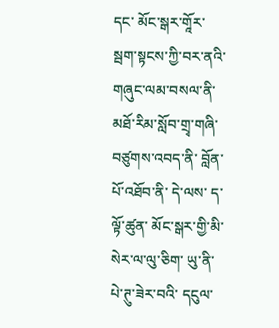དང་ མོང་སྒར་གཱོར་སྦག་སྟངས་ཀྱི་བར་ནའི་ གཞུང་ལམ་བསལ་ནི་ མཐོ་རིམ་སློབ་གྲྭ་གཞི་བཙུགས་འབད་ནི་ བློན་པོ་འཐོབ་ནི་ དེ་ལས་ ད་ལྟོ་ཚུན་ མོང་སྒར་གྱི་མི་སེར་ལ་ལུ་ཅིག་ ཡུ་ནི་པེ་ཊུ་ཟེར་བའི་ དངུལ་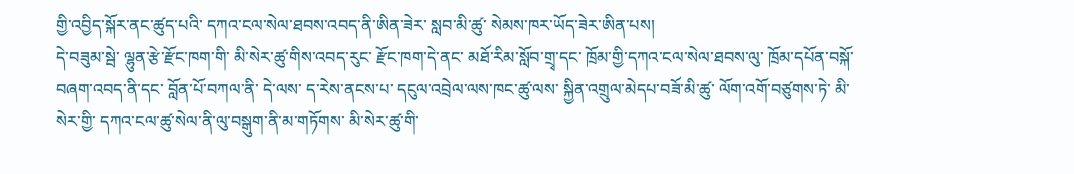གྱི་འབྱིད་སྐོར་ནང་ཚུད་པའི་ དཀའ་ངལ་སེལ་ཐབས་འབད་ནི་ཨིན་ཟེར་ སླབ་མི་ཚུ་ སེམས་ཁར་ཡོད་ཟེར་ཨིན་པས།
དེ་བཟུམ་སྦེ་ ལྷུན་རྩེ་རྫོང་ཁག་གི་ མི་སེར་ཚུ་གིས་འབད་རུང་ རྫོང་ཁག་དེ་ནང་ མཐོ་རིམ་སློབ་གྲྭ་དང་ ཁྲོམ་གྱི་དཀའ་ངལ་སེལ་ཐབས་ལུ་ ཁྲོམ་དཔོན་བསྐོ་བཞག་འབད་ནི་དང་ བློན་པོ་བཀལ་ནི་ དེ་ལས་ ད་རེས་ནངས་པ་ དངུལ་འབྲེལ་ལས་ཁང་ཚུ་ལས་ སྐྱིན་འགྲུལ་མེདཔ་བཟོ་མི་ཚུ་ ལོག་འགོ་བཙུགས་ཏེ་ མི་སེར་གྱི་ དཀའ་ངལ་ཚུ་སེལ་ནི་ལུ་བསྒུག་ནི་མ་གཏོགས་ མི་སེར་ཚུ་གི་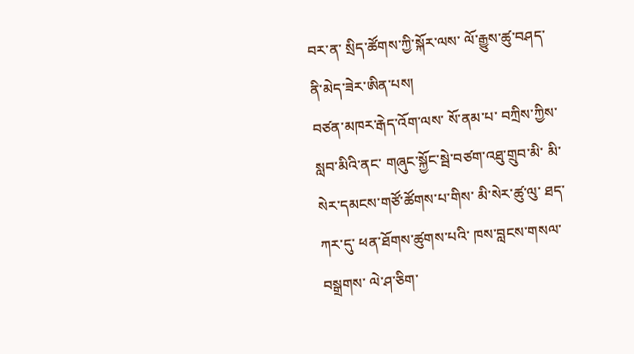བར་ན་ སྲིད་ཚོགས་ཀྱི་སྐོར་ལས་ ལོ་རྒྱུས་ཚུ་བཤད་ནི་མེད་ཟེར་ཨིན་པས།
བཙན་མཁར་རྒེད་འོག་ལས་ སོ་ནམ་པ་ བཀྲིས་ཀྱིས་ སླབ་མིའི་ནང་ གཞུང་སྐྱོང་སྦེ་བཙག་འཐུ་གྲུབ་མི་ མི་སེར་དམངས་གཙོ་ཚོགས་པ་གིས་ མི་སེར་ཚུ་ལུ་ ཐད་ཀར་དུ་ ཕན་ཐོགས་ཚུགས་པའི་ ཁས་བླངས་གསལ་བསྒྲགས་ ལེ་ཤ་ཅིག་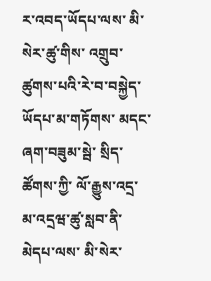ར་འབད་ཡོདཔ་ལས་ མི་སེར་ཚུ་གིས་ འགྲུབ་ཚུགས་པའི་རེ་བ་བསྐྱེད་ཡོདཔ་མ་གཏོགས་ མདང་ཞག་བཟུམ་སྦེ་ སྲིད་ཚོགས་ཀྱི་ ལོ་རྒྱུས་འདྲ་མ་འདྲཝ་ཚུ་སླབ་ནི་མེདཔ་ལས་ མི་སེར་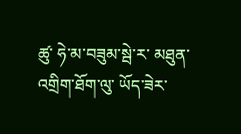ཚུ་ ཧེ་མ་བཟུམ་སྦེ་ར་ མཐུན་འགྲིག་ཐོག་ལུ་ ཡོད་ཟེར་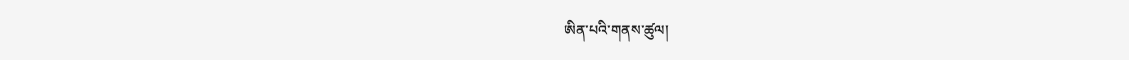ཨིན་པའི་གནས་ཚུལ།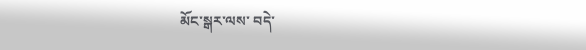མོང་སྒར་ལས་ བདེ་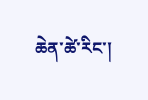ཆེན་ཚེ་རིང་།